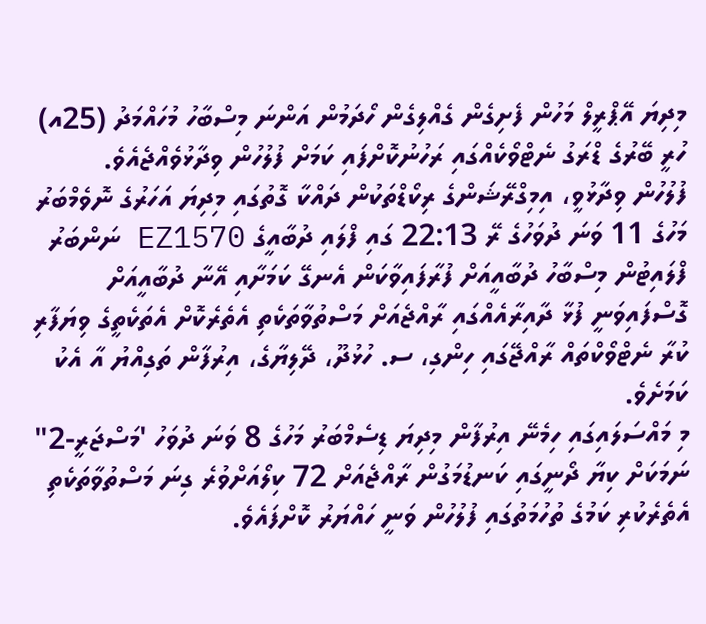މިދިޔަ އޭޕްރީލް މަހުން ފެށިގެން ގެއްލިގެން ހޯދަމުން އަންނަ މިސްބާހު މުހައްމަދު (25އ) ހުރީ ބޭރުގެ ޑްރަގު ނެޓްވޯކެއްގައި ރަހުނުކޮށްފައި ކަމަށް ފުލުހުން ވިދާޅުވެއްޖެއެވެ.
ފުލުހުން ވިދާޅުވީ، އިމިގްރޭޝަންގެ ރިކޯޑްތަކުން ދައްކާ ގޮތުގައި މިދިޔަ އަހަރުގެ ނޮވެމްބަރު މަހުގެ 11 ވަނަ ދުވަހުގެ ރޭ 22:13 ގައި ފްލައި ދުބާއީގެ EZ1570 ނަންބަރު ފްލައިޓުން މިސްބާހު ދުބާއީއަށް ފުރާފައިވާކަން އެނގޭ ކަމަށާއި އޭނާ ދުބާއީއަށް ގޮސްފައިވަނީ ފުޅާ ދާއިރާއެއްގައި ރާއްޖެއަށް މަސްތުވާތަކެތި އެތެރެކޮށް އެތަކެތީގެ ވިޔަފާރި ކުރާ ނެޓްވޯކްތައް ރާއްޖޭގައި ހިންގި، ސ. ހުޅުދޫ، ދޭލިޔާގެ، އިރުފާން ތަގިއްޔު އާ އެކު ކަމަށެވެ.
މި މައްސަލައިގައި ހިމެނޭ އިރުފާން މިދިޔަ ޑިސެމްބަރު މަހުގެ 8 ވަނަ ދުވަހު 'މަސްޖަރީ-2" ނަމަކަށް ކިޔާ ދޯނީގައި ކަނޑުމަގުން ރާއްޖެއަށް 72 ކިލޯއަށްވުރެ ގިނަ މަސްތުވާތަކެތި އެތެރެކުރި ކަމުގެ ތުހުމަތުގައި ފުލުހުން ވަނީ ހައްޔަރު ކޮށްފައެވެ.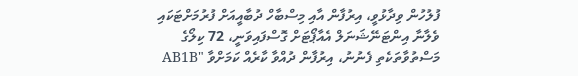ފުލުހުން ވިދާޅުވީ، އިރުފާން އާއި މިސްބާހް ދުބާއީއަށް ފުރުމަށްޓަކައި ވެލާނާ އިންޓަނޭޝަނަލް އެއާޕޯޓަށް ގޮސްފައިވަނީ، 72 ކިލޯގެ މަސްތުވާތަކެތި ފެނުނު، އިރުފާން ދުއްވާ ކާރެއް ކަމަށްވާ "AB1B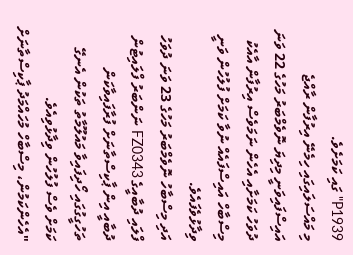P1939" ގައި ކަމަށެވެ.
މި މައްސަލައިގައި ހިމެނޭ އިރުފާން ރާއްޖެ އައިސްފައިވަނީ މިދިޔަ ނޮވެމްބަރު މަހުގެ 22 ވަނަ ދުވަހު ކަމަށާއި އެހެން ނަމަވެސް އިރުފާން އާއެކު މިސްބާހް އައިސްފައެއް ނުވާ ކަމަށް ފުލުހުން ވަނީ ވިދާޅުވެފައެވެ.
އަދި މިސްބާހު ނޮވެމްބަރު މަހުގެ 23 ވަނަ ދުވަހު ފްލައި ދުބާއީގެ FZ0343 ނަންބަރު ފްލައިޓުން ދުބާއީ އިން ޕާކިސްތާނަށް ފުރާފައިވާކަން ތަހުގީގުގައި ހޯދިފައިވާ މައުލޫމާތު ތަކުން އެނގޭ ކަމަށް ވެސް ފުލުހުން ވިދާޅުވިއެވެ.
"އެހެންކަމުން، މިސްބާހް މުހައްމަދު ޕާކިސްތާނަށް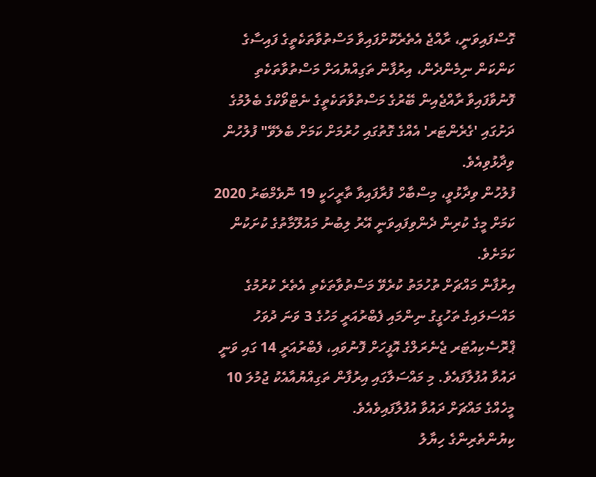ގޮސްފައިވަނީ، ރާއްޖެ އެތެރެކޮށްފައިވާ މަސްތުވާތަކެތީގެ ފައިސާގެ ކަންކަން ނިމެންދެން، އިރުފާން ތަގިއްޔުއަށް މަސްތުވާތަކެތި ފޮނުވާފައިވާ ރާއްޖެއިން ބޭރުގެ މަސްތުވާތަކެތީގެ ނެޓްވޯކްގެ ބެލުމުގެ ދަށުގައި 'ގެރެންޓަރ' އެއްގެ ގޮތުގައި ހުރުމަށް ކަމަށް ބެލެވޭ" ފުލުހުން ވިދާޅުވިއެވެ.
ފުލުހުން ވިދާޅުވީ، މިސްބާހް ފުރާފައިވާ ތާރީހަކީ 19 ނޮވެމްބަރު 2020 ކަމަށް މީގެ ކުރިން ދެންވިފައިވަނީ އޭރު ލިބުނު މައުލޫމާތުގެ ކުށަކުން ކަމަށެވެ.
އިރުފާން މައްޗަށް ތުހުމަތު ކުރެވޭ މަސްތުވާތަކެތި އެތެރެ ކުރުމުގެ މައްސަލައިގެ ތަހުގީގު ނިންމައި ފެބްރުއަރީ މަހުގެ 3 ވަނަ ދުވަހު ޕްރޮސެކިއުޓަރ ޖެނެރަލްގެ އޮފީހަށް ފޮނުވައި، ފެބްރުއަރީ 14 ގައި ވަނީ ދައުވާ އުފުލާފައެވެ. މި މައްސަލާގައި އިރުފާން ތަގިއްޔުއާއެކު ޖުމުލަ 10 މީހެއްގެ މައްޗަށް ދައުވާ އުފުލާފައިވެއެވެ.
ކިޔުންތެރިންގެ ހިޔާލު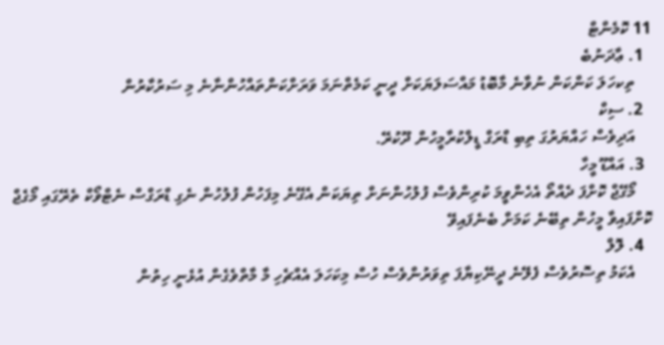11 ކޮމެންޓް
  1. ޢާދަނުބެ
    ތިކހަލަ ކަންކަން ނުވާނެ މާބޮޑު މައްސަލަޔަކަށް ދީނީ ކަމެތްނަމަ ވަރަށްކަންތައްހުންނާނެ މި ސަރުކާރުން
  2. ސިކް
    އަދިވެސް ހައްޔަރުގަ ތިބި ޑްރަގް ޑީލްކުރާމީހުން ދޫކުރޭ.
  3. އައްޑޫ މީހާ
    މޯގޭޖް ކޮށްފަ ދެއްތޯ އެހެންވީމަ ކުރިންވެސް ފުލުހުންނަށް ތިޔަކަން އެގޭނެ މިފަހުން ފުލުހުން ނެގި ޑްރަގްސް ނެޓްވޯކް ތެރޭގައި މޯގެޖް ކޮށްފައިވާ މީހުން ތިބޭނެ ކަމަށް ބެނެފައިވޭ
  4. ލޮލް
    އެކަމު ތިސޮރުވެސް ފެލޭނެ ދީނޭކިޔާފަ ތިވަރުންވެސް ހުސް މިކަހަލަ އެއްޗެހި މާ މާތްވެގެން އުޅެނީ ހިތުން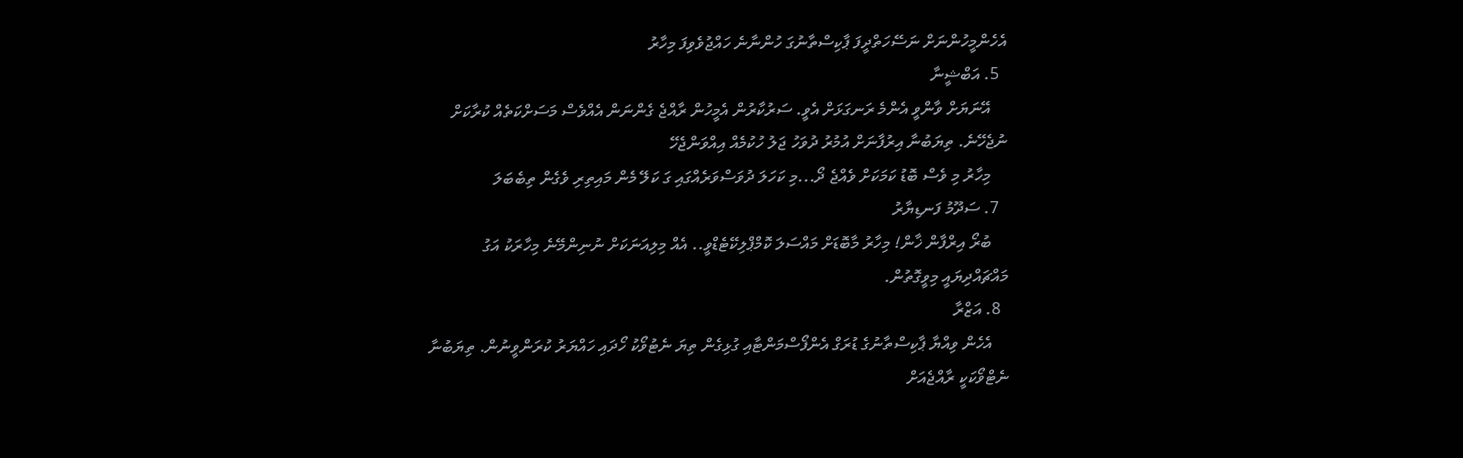އެހެންމީހުންނަށް ނަސޭހަތްދީފަ ޕާކިސްތާނުގަ ހުންނާނެ ހައްޖުވެވިފަ މިހާރު
  5. އަބްޝީނާ
    އޭނަޔަށް ވާންވީ އެންމެ ރަނގަޅަށް އެވީ. ސަރުކާރުން އެމީހުން ރާއްޖެ ގެންނަން އެއްވެސް މަސަށްކަތެއް ކުރާކަށް ނުޖެހޭނެ. ތިޔަބުނާ އިރުފާނަށް އުމުރު ދުވަހު ޖަލު ހުކުމެއް އިއްވަންޖެހޭ
    މިހާރު މި ވެސް ބޮޑު ކަމަކަށް ވެއްޖެ ދޯ...މި ކަހަލަ ދުވަސްވަރެއްގައި ގަ ކަލޭ މެން މައިތިރި ވެގެން ތިބެބަލަ
  7. ސަދޫމު ފަނޑިޔާރު
    ބުރޯ އިރްފާން ޚާން! މިހާރު މާބޮޑަށް މައްސަލަ ކޮމްޕްލިކޭޓެޑްވީ.. އެއް މިލިއަނަކަށް ނުނިންމޭނެ މިހާރަކު އަގު މައްޗައްދިޔައީ މިވީގޮތުން.
  8. އަޒްރާ
    އެހެން ވިއްޔާ ޕާކިސްތާނުގެ ޑުރަގް އެންފޯސްމަންޓާއި ގުޅިގެން ތިޔަ ނެޓުވޯކު ހޯދައި ހައްޔަރު ކުރަންވީނުން. ތިޔަބުނާ ނެޓްވޯކަކީ ރާއްޖެއަށް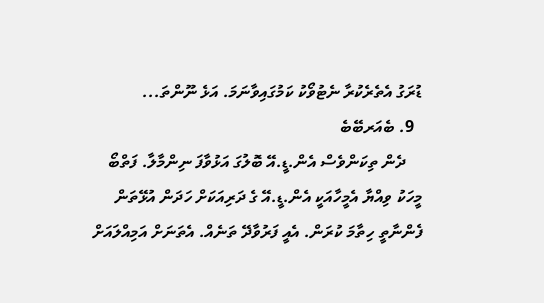ޑުރަގު އެތެރެކުރާ ނެޓުވޯކު ކަމުގައިވާނަމަ. އަޅެ ނޫންތަ...
  9. ބެއަރބޭބެ
    ދެން ތިކަންވެސް އެން.ޑީ.އޭ ބޮލުގަ އަޅުވާފަ ނިންމާލާ. ފަތްބޯ މީހަކު ވިއްޔާ އެމީހާއަކީ އެން.ޑީ.އޭ ގެ ދަރިއަކަށް ހަދަން އުޅޭތަން ފެންނާތީ ހިތާމަ ކުރަން. އެއީ ފަރުވާދޭ ތަނެއް. އެތަނަށް އަމިއްލައަށް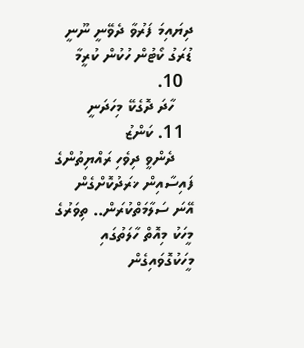ދިޔައިމަ ފަރުވާ ދެވޭނީ ނޫނީ ޑުރަގު ކޯޓުން ހުކުން ކުރީމާ
  10.
    ހާދަ ދޮގެކޭ މިހަދަނީ
  11. ކަންޒު
    ދެންވީ ދިވެހި ރައްޔިތުންގެ ފައިސާއިން ޚރަދުކޮށްގެން އޭނަ ސަލާމަތްކުރަން.. ތިވަރުގެ މީހަކު މިއޮތް ހާލަތުގައި މީހަކުގޮވައިގެން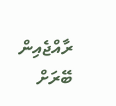ރާއްޖެއިން ބޭރަށް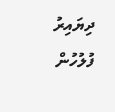ދިޔައިރު ފުލުހުން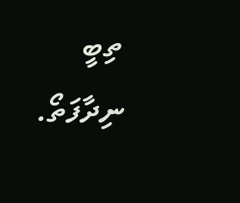ތިބީ ނިދާފަތޯ.